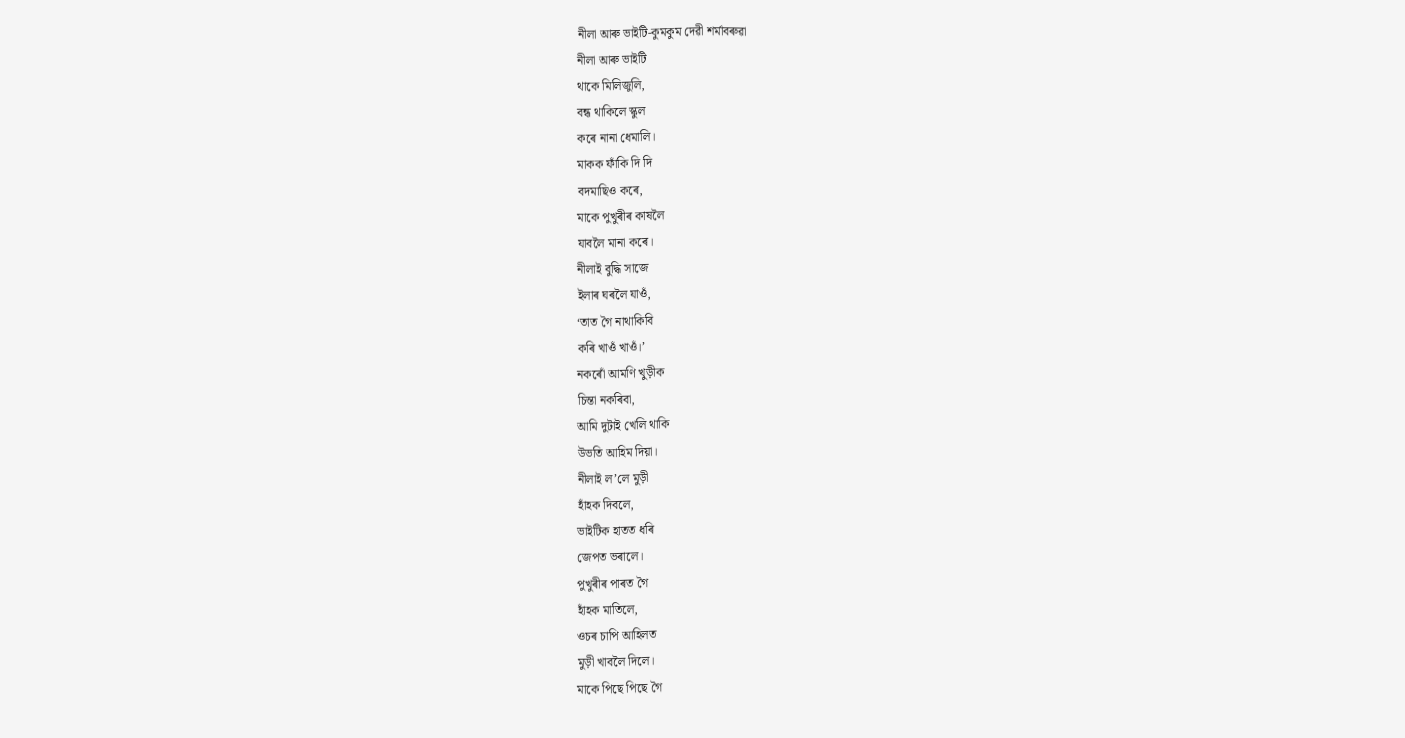নীলা আৰু ভাইটি-কুমকুম দেৱী শৰ্মাবৰুৱা
নীলা আৰু ভাইটি
থাকে মিলিজুলি,
বন্ধ থাকিলে স্কুল
কৰে নানা ধেমালি।
মাকক ফাঁকি দি দি
বদমাছিও কৰে,
মাকে পুখুৰীৰ কাষলৈ
যাবলৈ মানা কৰে।
নীলাই বুদ্ধি সাজে
ইলাৰ ঘৰলৈ যাওঁ,
‘তাত গৈ নাথাকিবি
কৰি খাওঁ খাওঁ।’
নকৰোঁ আমণি খুড়ীক
চিন্তা নকৰিবা,
আমি দুটাই খেলি থাকি
উভতি আহিম দিয়া।
নীলাই ল’লে মুড়ী
হাঁহক দিবলে,
ভাইটিক হাতত ধৰি
জেপত ভৰালে।
পুখুৰীৰ পাৰত গৈ
হাঁহক মাতিলে,
ওচৰ চাপি আহিলত
মুড়ী খাবলৈ দিলে।
মাকে পিছে পিছে গৈ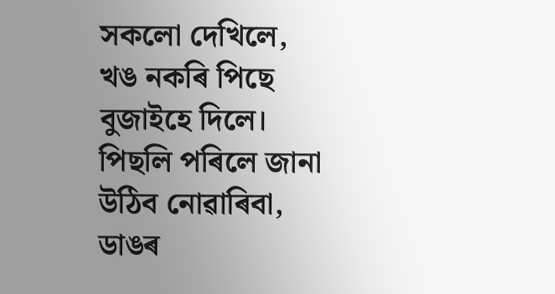সকলো দেখিলে,
খঙ নকৰি পিছে
বুজাইহে দিলে।
পিছলি পৰিলে জানা
উঠিব নোৱাৰিবা,
ডাঙৰ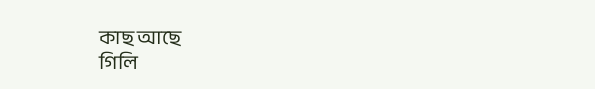কাছ আছে
গিলি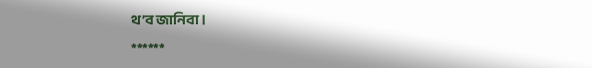থ’ব জানিবা।
******